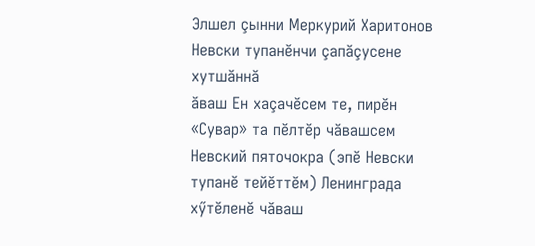Элшел çынни Меркурий Харитонов Невски тупанӗнчи çапăçусене хутшăннă
ăваш Ен хаçачӗсем те, пирӗн «Сувар» та пӗлтӗр чăвашсем Невский пяточокра (эпӗ Невски тупанӗ тейӗттӗм) Ленинграда хӳтӗленӗ чăваш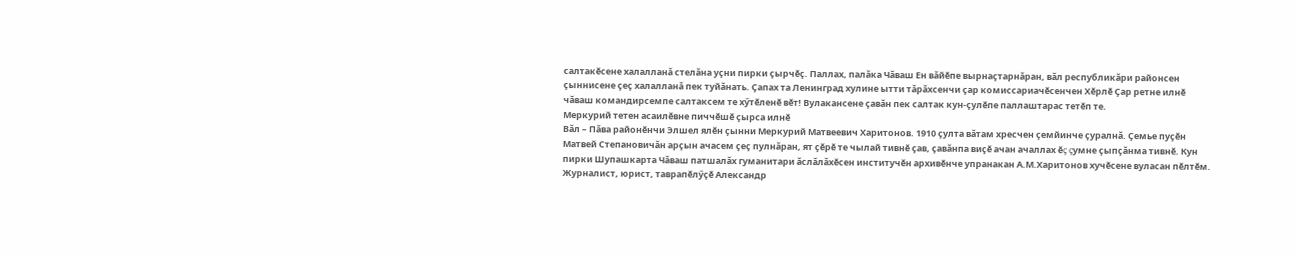салтакӗсене халалланă стелăна уçни пирки çырчӗç. Паллах, палăка Чăваш Ен вăйӗпе вырнаçтарнăран, вăл республикăри районсен çыннисене çеç халалланă пек туйăнать. Çапах та Ленинград хулине ытти тăрăхсенчи çар комиссариачӗсенчен Хӗрлӗ Çар ретне илнӗ чăваш командирсемпе салтаксем те хӳтӗленӗ вӗт! Вулакансене çавăн пек салтак кун-çулӗпе паллаштарас тетӗп те.
Меркурий тетен асаилӗвне пиччӗшӗ çырса илнӗ
Вăл – Пăва районӗнчи Элшел ялӗн çынни Меркурий Матвеевич Харитонов. 1910 çулта вăтам хресчен çемйинче çуралнă. Çемье пуçӗн Матвей Степановичăн арçын ачасем çеç пулнăран, ят çӗрӗ те чылай тивнӗ çав, çавăнпа виçӗ ачан ачаллах ӗç çумне çыпçăнма тивнӗ. Кун пирки Шупашкарта Чăваш патшалăх гуманитари ăслăлăхӗсен институчӗн архивӗнче упранакан А.М.Харитонов хучӗсене вуласан пӗлтӗм. Журналист, юрист, таврапӗлӳçӗ Александр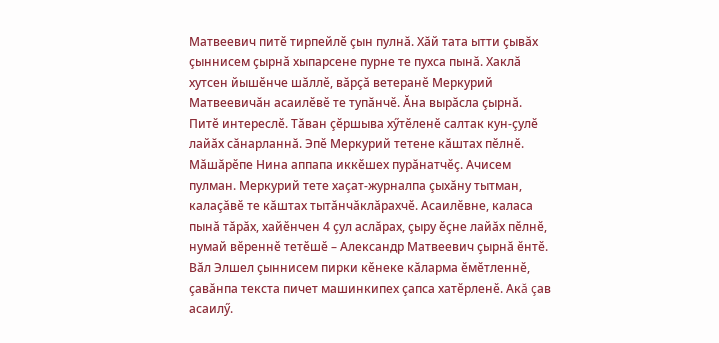Матвеевич питӗ тирпейлӗ çын пулнă. Хăй тата ытти çывăх çыннисем çырнă хыпарсене пурне те пухса пынă. Хаклă хутсен йышӗнче шăллӗ, вăрçă ветеранӗ Меркурий Матвеевичăн асаилӗвӗ те тупăнчӗ. Ăна вырăсла çырнă. Питӗ интереслӗ. Тăван çӗршыва хӳтӗленӗ салтак кун-çулӗ лайăх сăнарланнă. Эпӗ Меркурий тетене кăштах пӗлнӗ. Мăшăрӗпе Нина аппапа иккӗшех пурăнатчӗç. Ачисем пулман. Меркурий тете хаçат-журналпа çыхăну тытман, калаçăвӗ те кăштах тытăнчăклăрахчӗ. Асаилӗвне, каласа пынă тăрăх, хайӗнчен 4 çул аслăрах, çыру ӗçне лайăх пӗлнӗ, нумай вӗреннӗ тетӗшӗ – Александр Матвеевич çырнă ӗнтӗ. Вăл Элшел çыннисем пирки кӗнеке кăларма ӗмӗтленнӗ, çавăнпа текста пичет машинкипех çапса хатӗрленӗ. Акă çав асаилӳ.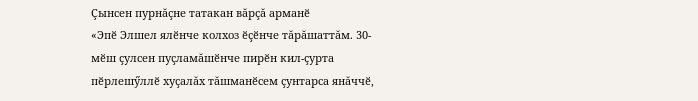Çынсен пурнăçне татакан вăрçă арманӗ
«Эпӗ Элшел ялӗнче колхоз ӗçӗнче тăрăшаттăм. 30-мӗш çулсен пуçламăшӗнче пирӗн кил-çурта пӗрлешӳллӗ хуçалăх тăшманӗсем çунтарса янăччӗ,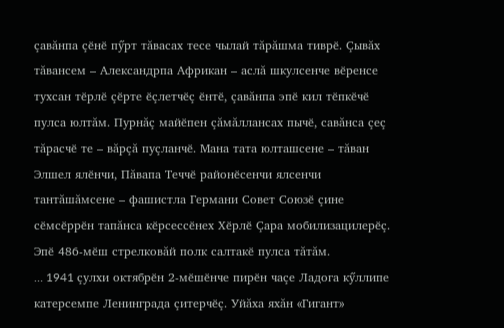çавăнпа çӗнӗ пӳрт тăвасах тесе чылай тăрăшма тиврӗ. Çывăх тăвансем – Александрпа Африкан – аслă шкулсенче вӗренсе тухсан тӗрлӗ çӗрте ӗçлетчӗç ӗнтӗ, çавăнпа эпӗ кил тӗпкӗчӗ пулса юлтăм. Пурнăç майӗпен çăмăллансах пычӗ, савăнса çеç тăрасчӗ те – вăрçă пуçланчӗ. Мана тата юлташсене – тăван Элшел ялӗнчи, Пăвапа Теччӗ районӗсенчи ялсенчи тантăшăмсене – фашистла Германи Совет Союзӗ çине сӗмсӗррӗн тапăнса кӗрсессӗнех Хӗрлӗ Çара мобилизацилерӗç. Эпӗ 486-мӗш стрелковăй полк салтакӗ пулса тăтăм.
… 1941 çулхи октябрӗн 2-мӗшӗнче пирӗн чаçе Ладога кӳллипе катерсемпе Ленинграда çитерчӗç. Уйăха яхăн «Гигант»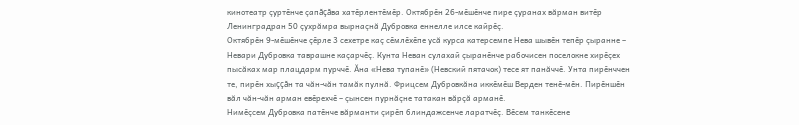кинотеатр çуртӗнче çапăçăва хатӗрлентӗмӗр. Октябрӗн 26-мӗшӗнче пире çуранах вăрман витӗр Ленинградран 50 çухрăмра вырнаçнă Дубровка еннелле илсе кайрӗç.
Октябрӗн 9-мӗшӗнче çӗрле 3 сехетре каç сӗмлӗхӗпе усă курса катерсемпе Нева шывӗн тепӗр çыранне – Невари Дубровка таврашне каçарчӗç. Кунта Неван сулахай çыранӗнче рабочисен поселокне хирӗçех пысăках мар плацдарм пурччӗ. Ăна «Нева тупанӗ» (Невский пятачок) тесе ят панăччӗ. Унта пирӗнччен те, пирӗн хыççăн та чăн-чăн тамăк пулнă. Фрицсем Дубровкăна иккӗмӗш Верден тенӗ-мӗн. Пирӗншӗн вăл чăн-чăн арман евӗрехчӗ – çынсен пурнăçне татакан вăрçă арманӗ.
Нимӗçсем Дубровка патӗнче вăрманти çирӗп блиндажсенче ларатчӗç. Вӗсем танкӗсене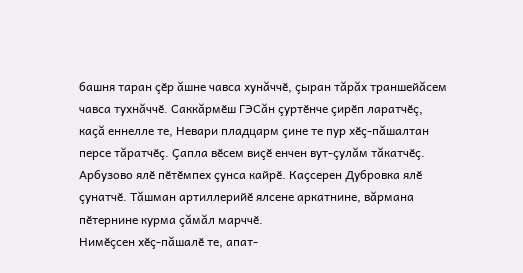башня таран çӗр ăшне чавса хунăччӗ, çыран тăрăх траншейăсем чавса тухнăччӗ. Саккăрмӗш ГЭСăн çуртӗнче çирӗп ларатчӗç, каçă еннелле те, Невари пладцарм çине те пур хӗç-пăшалтан персе тăратчӗç. Çапла вӗсем виçӗ енчен вут-çулăм тăкатчӗç. Арбузово ялӗ пӗтӗмпех çунса кайрӗ. Каçсерен Дубровка ялӗ çунатчӗ. Тăшман артиллерийӗ ялсене аркатнине, вăрмана пӗтернине курма çăмăл марччӗ.
Нимӗçсен хӗç-пăшалӗ те, апат-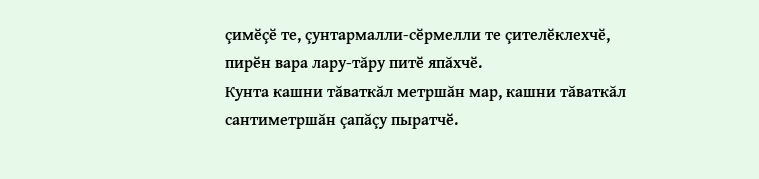çимӗçӗ те, çунтармалли-сӗрмелли те çителӗклехчӗ, пирӗн вара лару-тăру питӗ япăхчӗ.
Кунта кашни тăваткăл метршăн мар, кашни тăваткăл сантиметршăн çапăçу пыратчӗ.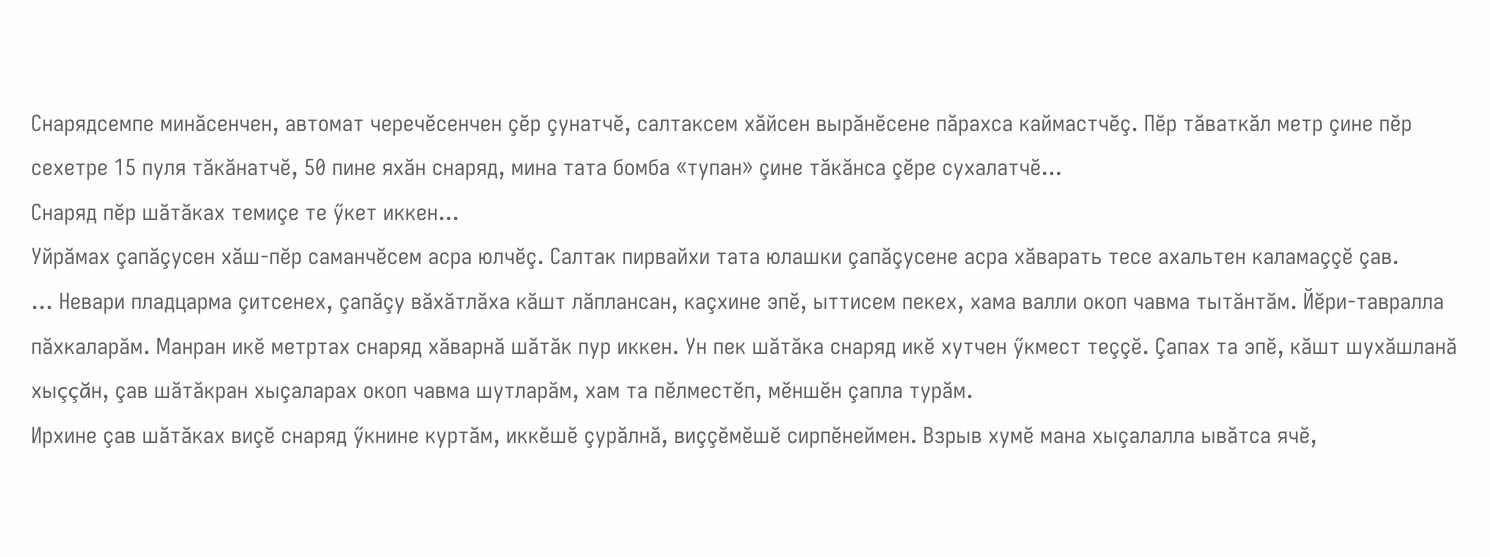Снарядсемпе минăсенчен, автомат черечӗсенчен çӗр çунатчӗ, салтаксем хăйсен вырăнӗсене пăрахса каймастчӗç. Пӗр тăваткăл метр çине пӗр сехетре 15 пуля тăкăнатчӗ, 50 пине яхăн снаряд, мина тата бомба «тупан» çине тăкăнса çӗре сухалатчӗ...
Снаряд пӗр шăтăках темиçе те ӳкет иккен...
Уйрăмах çапăçусен хăш-пӗр саманчӗсем асра юлчӗç. Салтак пирвайхи тата юлашки çапăçусене асра хăварать тесе ахальтен каламаççӗ çав.
… Невари пладцарма çитсенех, çапăçу вăхăтлăха кăшт лăплансан, каçхине эпӗ, ыттисем пекех, хама валли окоп чавма тытăнтăм. Йӗри-тавралла пăхкаларăм. Манран икӗ метртах снаряд хăварнă шăтăк пур иккен. Ун пек шăтăка снаряд икӗ хутчен ӳкмест теççӗ. Çапах та эпӗ, кăшт шухăшланă хыççăн, çав шăтăкран хыçаларах окоп чавма шутларăм, хам та пӗлместӗп, мӗншӗн çапла турăм.
Ирхине çав шăтăках виçӗ снаряд ӳкнине куртăм, иккӗшӗ çурăлнă, виççӗмӗшӗ сирпӗнеймен. Взрыв хумӗ мана хыçалалла ывăтса ячӗ,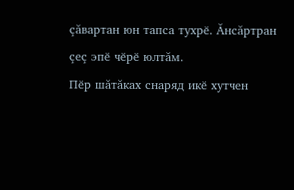çăвартан юн тапса тухрӗ. Ăнсăртран çеç эпӗ чӗрӗ юлтăм.
Пӗр шăтăках снаряд икӗ хутчен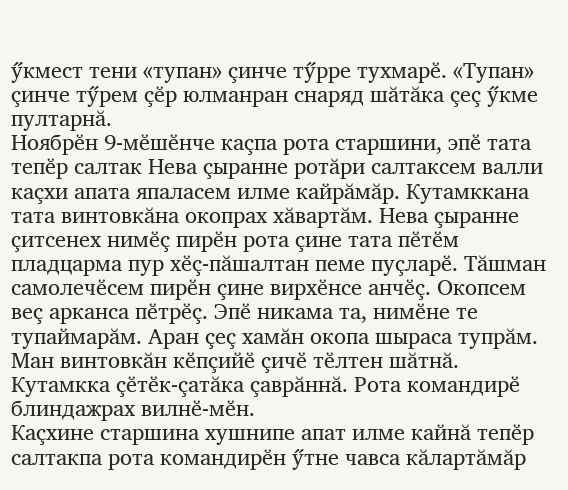ӳкмест тени «тупан» çинче тӳрре тухмарӗ. «Тупан» çинче тӳрем çӗр юлманран снаряд шăтăка çеç ӳкме пултарнă.
Ноябрӗн 9-мӗшӗнче каçпа рота старшини, эпӗ тата тепӗр салтак Нева çыранне ротăри салтаксем валли каçхи апата япаласем илме кайрăмăр. Кутамккана тата винтовкăна окопрах хăвартăм. Нева çыранне çитсенех нимӗç пирӗн рота çине тата пӗтӗм пладцарма пур хӗç-пăшалтан пеме пуçларӗ. Тăшман самолечӗсем пирӗн çине вирхӗнсе анчӗç. Окопсем веç арканса пӗтрӗç. Эпӗ никама та, нимӗне те тупаймарăм. Аран çеç хамăн окопа шыраса тупрăм. Ман винтовкăн кӗпçийӗ çичӗ тӗлтен шăтнă. Кутамкка çӗтӗк-çатăка çаврăннă. Рота командирӗ блиндажрах вилнӗ-мӗн.
Каçхине старшина хушнипе апат илме кайнă тепӗр салтакпа рота командирӗн ӳтне чавса кăлартăмăр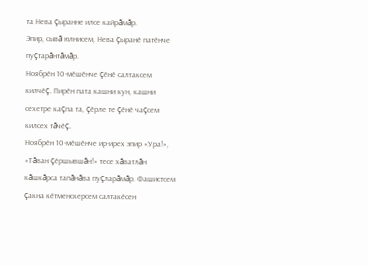та Нева çыранне илсе кайрăмăр.
Эпир, сывă юлнисем, Нева çыранӗ патӗнче пуçтарăнтăмăр.
Ноябрӗн 10-мӗшӗнче çӗнӗ салтаксем килчӗç. Пирӗн пата кашни кун, кашни сехетре каçпа та, çӗрле те çӗнӗ чаçсем килсех тăчӗç.
Ноябрӗн 10-мӗшӗнче ир-ирех эпир «Ура!», «Тăван çӗршывшăн!» тесе хăватлăн кăшкăрса тапăнăва пуçларăмăр. Фашистсем çакна кӗтменскерсем салтакӗсен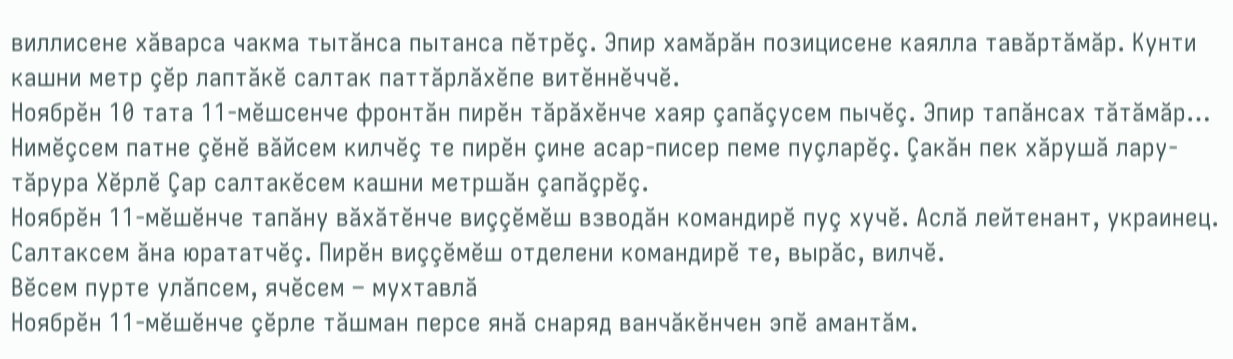виллисене хăварса чакма тытăнса пытанса пӗтрӗç. Эпир хамăрăн позицисене каялла тавăртăмăр. Кунти кашни метр çӗр лаптăкӗ салтак паттăрлăхӗпе витӗннӗччӗ.
Ноябрӗн 10 тата 11-мӗшсенче фронтăн пирӗн тăрăхӗнче хаяр çапăçусем пычӗç. Эпир тапăнсах тăтăмăр… Нимӗçсем патне çӗнӗ вăйсем килчӗç те пирӗн çине асар-писер пеме пуçларӗç. Çакăн пек хăрушă лару-тăрура Хӗрлӗ Çар салтакӗсем кашни метршăн çапăçрӗç.
Ноябрӗн 11-мӗшӗнче тапăну вăхăтӗнче виççӗмӗш взводăн командирӗ пуç хучӗ. Аслă лейтенант, украинец. Салтаксем ăна юрататчӗç. Пирӗн виççӗмӗш отделени командирӗ те, вырăс, вилчӗ.
Вӗсем пурте улăпсем, ячӗсем – мухтавлă
Ноябрӗн 11-мӗшӗнче çӗрле тăшман персе янă снаряд ванчăкӗнчен эпӗ амантăм.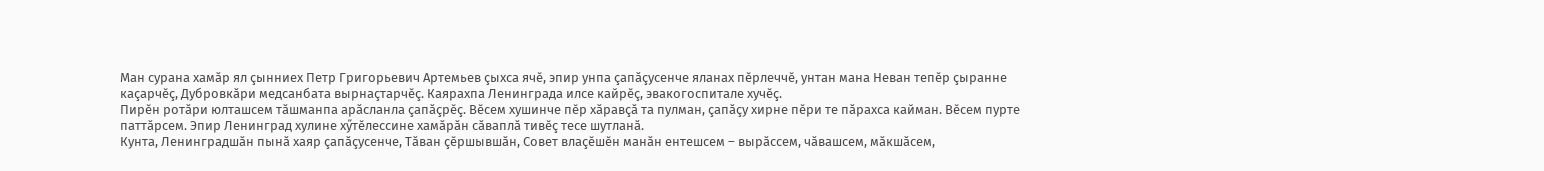Ман сурана хамăр ял çынниех Петр Григорьевич Артемьев çыхса ячӗ, эпир унпа çапăçусенче яланах пӗрлеччӗ, унтан мана Неван тепӗр çыранне каçарчӗç, Дубровкăри медсанбата вырнаçтарчӗç. Каярахпа Ленинграда илсе кайрӗç, эвакогоспитале хучӗç.
Пирӗн ротăри юлташсем тăшманпа арăсланла çапăçрӗç. Вӗсем хушинче пӗр хăравçă та пулман, çапăçу хирне пӗри те пăрахса кайман. Вӗсем пурте паттăрсем. Эпир Ленинград хулине хӳтӗлессине хамăрăн сăваплă тивӗç тесе шутланă.
Кунта, Ленинградшăн пынă хаяр çапăçусенче, Тăван çӗршывшăн, Совет влаçӗшӗн манăн ентешсем – вырăссем, чăвашсем, мăкшăсем,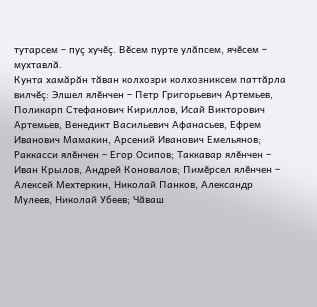тутарсем – пуç хучӗç. Вӗсем пурте улăпсем, ячӗсем – мухтавлă.
Кунта хамăрăн тăван колхозри колхозниксем паттăрла вилчӗç: Элшел ялӗнчен – Петр Григорьевич Артемьев, Поликарп Стефанович Кириллов, Исай Викторович Артемьев, Венедикт Васильевич Афанасьев, Ефрем Иванович Мамакин, Арсений Иванович Емельянов; Раккасси ялӗнчен – Егор Осипов; Таккавар ялӗнчен – Иван Крылов, Андрей Коновалов; Пимӗрсел ялӗнчен – Алексей Мехтеркин, Николай Панков, Александр Мулеев, Николай Убеев; Чăваш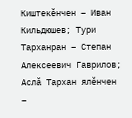Киштекӗнчен – Иван Кильдюшев; Тури Тарханран – Степан Алексеевич Гаврилов; Аслă Тархан ялӗнчен –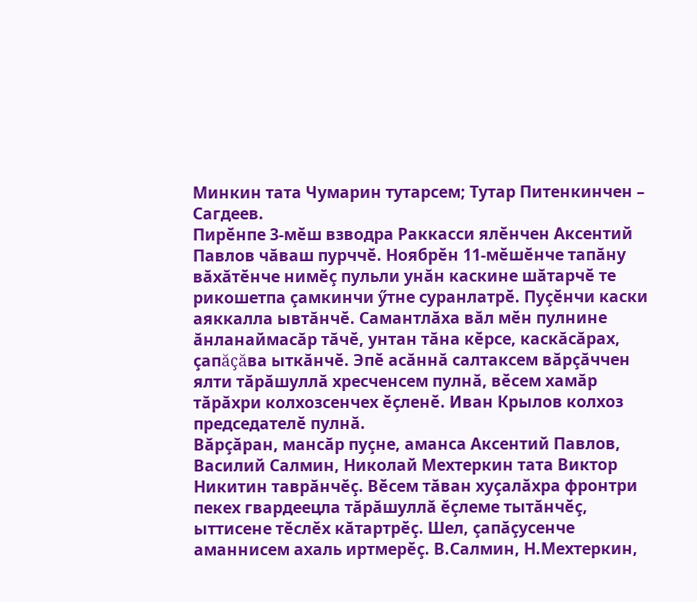Минкин тата Чумарин тутарсем; Тутар Питенкинчен – Сагдеев.
Пирӗнпе 3-мӗш взводра Раккасси ялӗнчен Аксентий Павлов чăваш пурччӗ. Ноябрӗн 11-мӗшӗнче тапăну вăхăтӗнче нимӗç пульли унăн каскине шăтарчӗ те рикошетпа çамкинчи ӳтне суранлатрӗ. Пуçӗнчи каски аяккалла ывтăнчӗ. Самантлăха вăл мӗн пулнине ăнланаймасăр тăчӗ, унтан тăна кӗрсе, каскăсăрах, çапăçăва ыткăнчӗ. Эпӗ асăннă салтаксем вăрçăччен ялти тăрăшуллă хресченсем пулнă, вӗсем хамăр тăрăхри колхозсенчех ӗçленӗ. Иван Крылов колхоз председателӗ пулнă.
Вăрçăран, мансăр пуçне, аманса Аксентий Павлов, Василий Салмин, Николай Мехтеркин тата Виктор Никитин таврăнчӗç. Вӗсем тăван хуçалăхра фронтри пекех гвардеецла тăрăшуллă ӗçлеме тытăнчӗç, ыттисене тӗслӗх кăтартрӗç. Шел, çапăçусенче аманнисем ахаль иртмерӗç. В.Салмин, Н.Мехтеркин,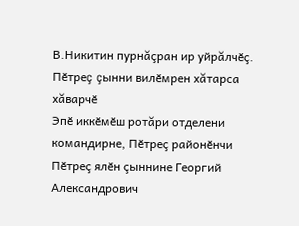В.Никитин пурнăçран ир уйрăлчӗç.
Пӗтреç çынни вилӗмрен хăтарса хăварчӗ
Эпӗ иккӗмӗш ротăри отделени командирне, Пӗтреç районӗнчи Пӗтреç ялӗн çыннине Георгий Александрович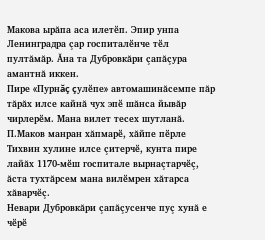Макова ырăпа аса илетӗп. Эпир унпа Ленинградра çар госпиталӗнче тӗл пултăмăр. Ăна та Дубровкăри çапăçура амантнă иккен.
Пире «Пурнăç çулӗпе» автомашинăсемпе пăр тăрăх илсе кайнă чух эпӗ шăнса йывăр чирлерӗм. Мана вилет тесех шутланă. П.Маков манран хăпмарӗ, хăйпе пӗрле Тихвин хулине илсе çитерчӗ, кунта пире лайăх 1170-мӗш госпитале вырнаçтарчӗç, ăста тухтăрсем мана вилӗмрен хăтарса хăварчӗç.
Невари Дубровкăри çапăçусенче пуç хунă е чӗрӗ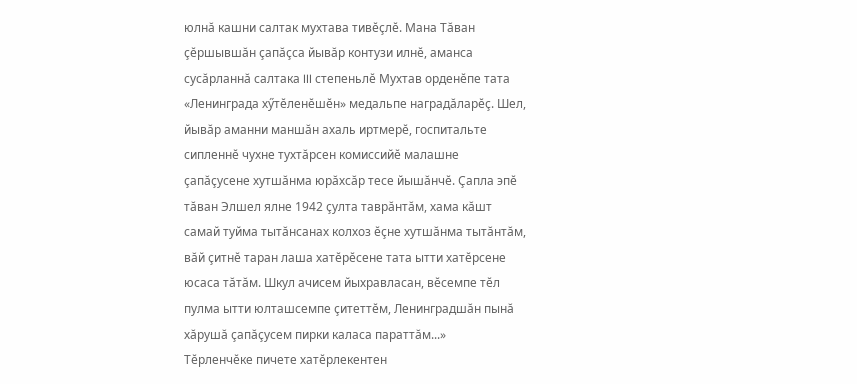юлнă кашни салтак мухтава тивӗçлӗ. Мана Тăван çӗршывшăн çапăçса йывăр контузи илнӗ, аманса сусăрланнă салтака III степеньлӗ Мухтав орденӗпе тата «Ленинграда хӳтӗленӗшӗн» медальпе наградăларӗç. Шел, йывăр аманни маншăн ахаль иртмерӗ, госпитальте сипленнӗ чухне тухтăрсен комиссийӗ малашне çапăçусене хутшăнма юрăхсăр тесе йышăнчӗ. Çапла эпӗ тăван Элшел ялне 1942 çулта таврăнтăм, хама кăшт самай туйма тытăнсанах колхоз ӗçне хутшăнма тытăнтăм, вăй çитнӗ таран лаша хатӗрӗсене тата ытти хатӗрсене юсаса тăтăм. Шкул ачисем йыхравласан, вӗсемпе тӗл пулма ытти юлташсемпе çитеттӗм, Ленинградшăн пынă хăрушă çапăçусем пирки каласа параттăм...»
Тӗрленчӗке пичете хатӗрлекентен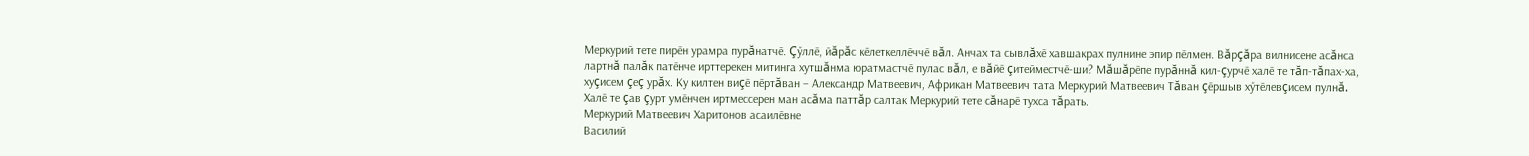Меркурий тете пирӗн урамра пурăнатчӗ. Çӳллӗ, йăрăс кӗлеткеллӗччӗ вăл. Анчах та сывлăхӗ хавшакрах пулнине эпир пӗлмен. Вăрçăра вилнисене асăнса лартнă палăк патӗнче ирттерекен митинга хутшăнма юратмастчӗ пулас вăл, е вăйӗ çитейместчӗ-ши? Мăшăрӗпе пурăннă кил-çурчӗ халӗ те тăп-тăпах-ха, хуçисем çеç урăх. Ку килтен виçӗ пӗртăван – Александр Матвеевич, Африкан Матвеевич тата Меркурий Матвеевич Тăван çӗршыв хӳтӗлевçисем пулнă. Халӗ те çав çурт умӗнчен иртмессерен ман асăма паттăр салтак Меркурий тете сăнарӗ тухса тăрать.
Меркурий Матвеевич Харитонов асаилӗвне
Василий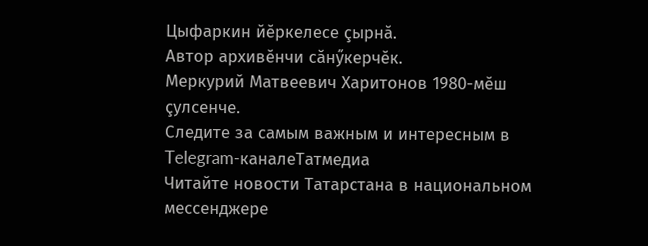Цыфаркин йӗркелесе çырнă.
Автор архивӗнчи сăнӳкерчӗк.
Меркурий Матвеевич Харитонов 1980-мӗш çулсенче.
Следите за самым важным и интересным в Telegram-каналеТатмедиа
Читайте новости Татарстана в национальном мессенджере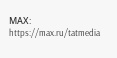MАХ: https://max.ru/tatmedia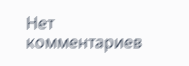Нет комментариев